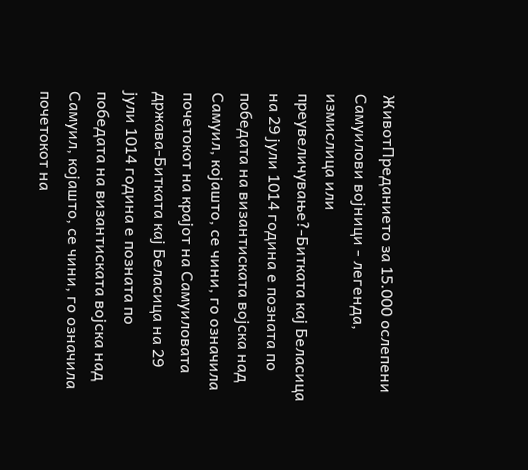ЖивотПреданието за 15.000 ослепени Самуилови војници - легенда, измислица или преувеличување?-Битката кај Беласица на 29 јули 1014 година е позната по победата на византиската војска над Самуил, којашто, се чини, го означила почетокот на крајот на Самуиловата држава-Битката кај Беласица на 29 јули 1014 година е позната по победата на византиската војска над Самуил, којашто, се чини, го означила почетокот на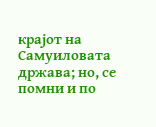крајот на Самуиловата држава; но, се помни и по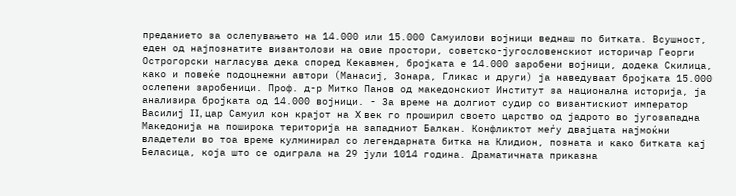преданието за ослепувањето на 14.000 или 15.000 Самуилови војници веднаш по битката. Всушност, еден од најпознатите византолози на овие простори, советско-југословенскиот историчар Георги Острогорски нагласува дека според Кекавмен, бројката е 14.000 заробени војници, додека Скилица, како и повеќе подоцнежни автори (Манасиј, Зонара, Гликас и други) ја наведуваат бројката 15.000 ослепени заробеници. Проф. д-р Митко Панов од македонскиот Институт за национална историја, ја анализира бројката од 14.000 војници. - За време на долгиот судир со византискиот император Василиј II, цар Самуил кон крајот на X век го проширил своето царство oд јадрото во југозападна Македонија на поширока територија на западниот Балкан. Конфликтот меѓу двајцата најмоќни владетели во тоа време кулминирал со легендарната битка на Клидион, позната и како битката кај Беласица, која што се одиграла на 29 јули 1014 година. Драматичната приказна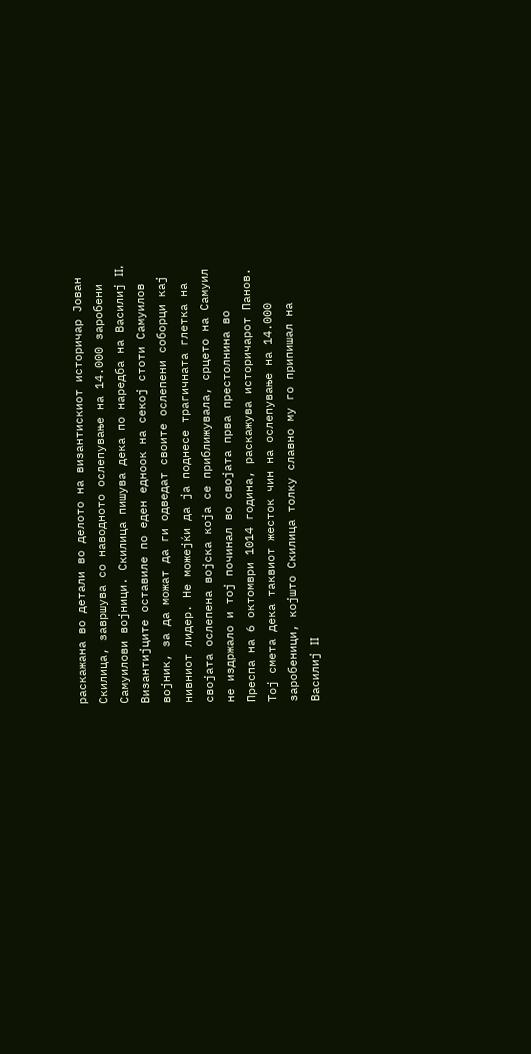раскажана во детали во делото на византискиот историчар Јован Скилица, завршува со наводното ослепување на 14.000 заробени Самуилови војници. Скилица пишува дека по наредба на Василиј II, Византијците оставиле по еден едноок на секој стоти Самуилов војник, за да можат да ги одведат своите ослепени соборци кај нивниот лидер. Не можејќи да ја поднесе трагичната глетка на својата ослепена војска која се приближувала, срцето на Самуил не издржало и тој починал во својата прва престолнина во Преспа на 6 октомври 1014 година, раскажува историчарот Панов. Тој смета дека таквиот жесток чин на ослепување на 14.000 заробеници, којшто Скилица толку славно му го припишал на Василиј II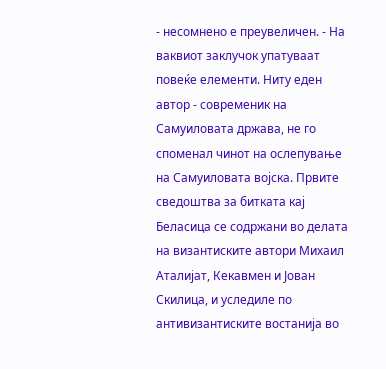- несомнено е преувеличен. - На ваквиот заклучок упатуваат повеќе елементи. Ниту еден автор - современик на Самуиловата држава, не го споменал чинот на ослепување на Самуиловата војска. Првите сведоштва за битката кај Беласица се содржани во делата на византиските автори Михаил Аталијат, Кекавмен и Јован Скилица, и уследиле по антивизантиските востанија во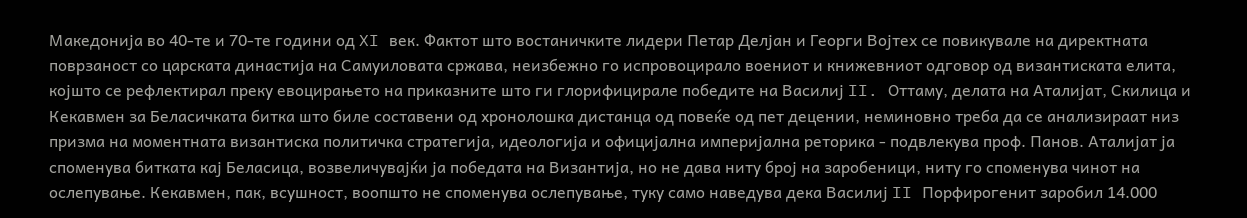Македонија во 40-те и 70-те години од XI век. Фактот што востаничките лидери Петар Делјан и Георги Војтех се повикувале на директната поврзаност со царската династија на Самуиловата сржава, неизбежно го испровоцирало воениот и книжевниот одговор од византиската елита, којшто се рефлектирал преку евоцирањето на приказните што ги глорифицирале победите на Василиј II. Оттаму, делата на Аталијат, Скилица и Кекавмен за Беласичката битка што биле составени од хронолошка дистанца од повеќе од пет децении, неминовно треба да се анализираат низ призма на моментната византиска политичка стратегија, идеологија и официјална империјална реторика - подвлекува проф. Панов. Аталијат ја споменува битката кај Беласица, возвеличувајќи ја победата на Византија, но не дава ниту број на заробеници, ниту го споменува чинот на ослепување. Кекавмен, пак, всушност, воопшто не споменува ослепување, туку само наведува дека Василиј II Порфирогенит заробил 14.000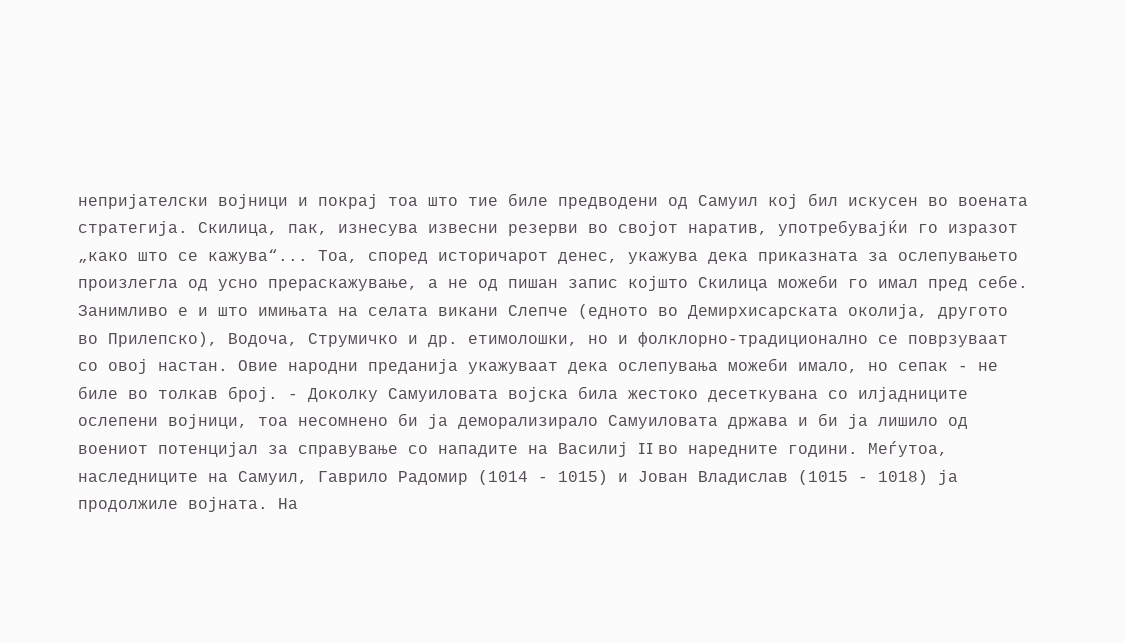непријателски војници и покрај тоа што тие биле предводени од Самуил кој бил искусен во воената стратегија. Скилица, пак, изнесува извесни резерви во својот наратив, употребувајќи го изразот „како што се кажува“... Тоа, според историчарот денес, укажува дека приказната за ослепувањето произлегла од усно прераскажување, а не од пишан запис којшто Скилица можеби го имал пред себе. Занимливо е и што имињата на селата викани Слепче (едното во Демирхисарската околија, другото во Прилепско), Водоча, Струмичко и др. етимолошки, но и фолклорно-традиционално се поврзуваат со овој настан. Овие народни преданија укажуваат дека ослепувања можеби имало, но сепак - не биле во толкав број. - Доколку Самуиловата војска била жестоко десеткувана со илјадниците ослепени војници, тоа несомнено би ја деморализирало Самуиловата држава и би ја лишило од воениот потенцијал за справување со нападите на Василиј II во наредните години. Меѓутоа, наследниците на Самуил, Гаврило Радомир (1014 - 1015) и Јован Владислав (1015 - 1018) ја продолжиле војната. На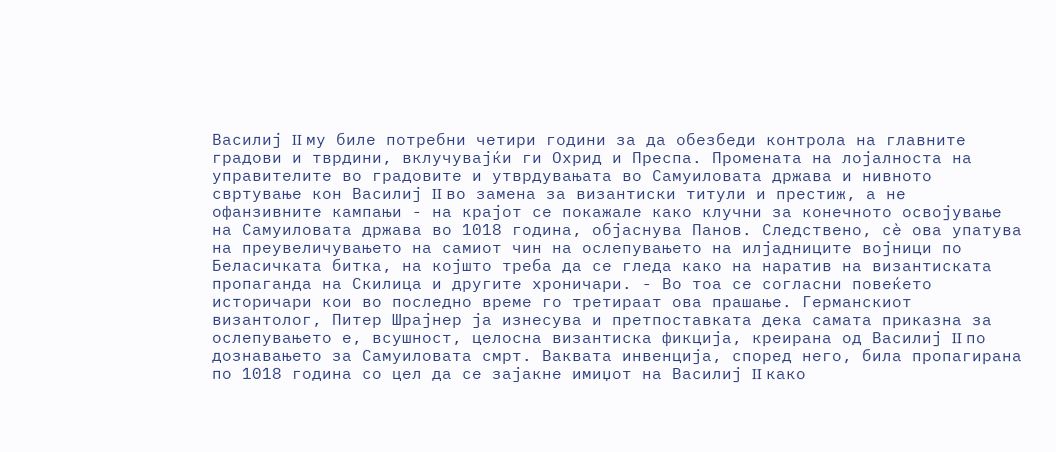Василиј II му биле потребни четири години за да обезбеди контрола на главните градови и тврдини, вклучувајќи ги Охрид и Преспа. Промената на лојалноста на управителите во градовите и утврдувањата во Самуиловата држава и нивното свртување кон Василиј II во замена за византиски титули и престиж, а не офанзивните кампањи - на крајот се покажале како клучни за конечното освојување на Самуиловата држава во 1018 година, објаснува Панов. Следствено, сѐ ова упатува на преувеличувањето на самиот чин на ослепувањето на илјадниците војници по Беласичката битка, на којшто треба да се гледа како на наратив на византиската пропаганда на Скилица и другите хроничари. - Во тоа се согласни повеќето историчари кои во последно време го третираат ова прашање. Германскиот византолог, Питер Шрајнер ја изнесува и претпоставката дека самата приказна за ослепувањето е, всушност, целосна византиска фикција, креирана од Василиј II по дознавањето за Самуиловата смрт. Ваквата инвенција, според него, била пропагирана по 1018 година со цел да се зајакне имиџот на Василиј II како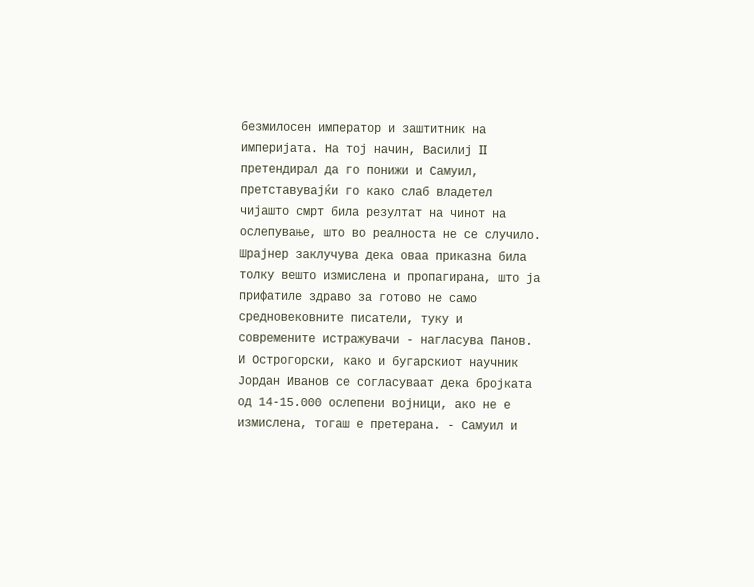безмилосен император и заштитник на империјата. На тој начин, Василиј II претендирал да го понижи и Самуил, претставувајќи го како слаб владетел чијашто смрт била резултат на чинот на ослепување, што во реалноста не се случило. Шрајнер заклучува дека оваа приказна била толку вешто измислена и пропагирана, што ја прифатиле здраво за готово не само средновековните писатели, туку и современите истражувачи - нагласува Панов. И Острогорски, како и бугарскиот научник Јордан Иванов се согласуваат дека бројката од 14-15.000 ослепени војници, ако не е измислена, тогаш е претерана. - Самуил и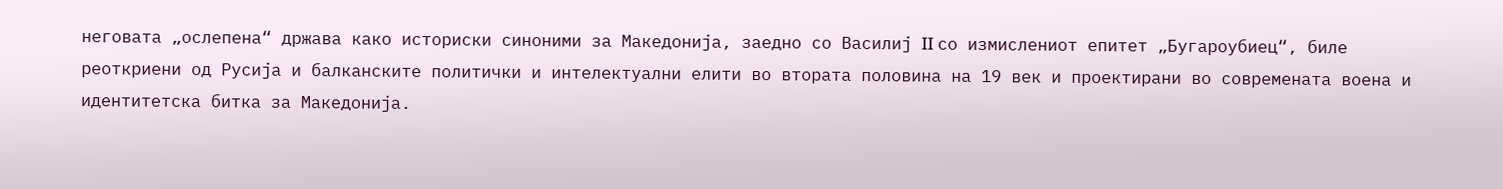неговата „ослепена“ држава како историски синоними за Македонија, заедно со Василиј II со измислениот епитет „Бугароубиец“, биле реоткриени од Русија и балканските политички и интелектуални елити во втората половина на 19 век и проектирани во современата воена и идентитетска битка за Македонија.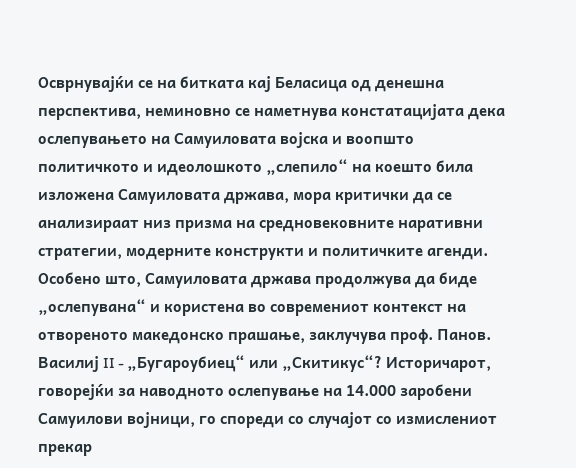Осврнувајќи се на битката кај Беласица од денешна перспектива, неминовно се наметнува констатацијата дека ослепувањето на Самуиловата војска и воопшто политичкото и идеолошкото „слепило“ на коешто била изложена Самуиловата држава, мора критички да се анализираат низ призма на средновековните наративни стратегии, модерните конструкти и политичките агенди. Особено што, Самуиловата држава продолжува да биде „ослепувана“ и користена во современиот контекст на отвореното македонско прашање, заклучува проф. Панов. Василиј II - „Бугароубиец“ или „Скитикус“? Историчарот, говорејќи за наводното ослепување на 14.000 заробени Самуилови војници, го спореди со случајот со измислениот прекар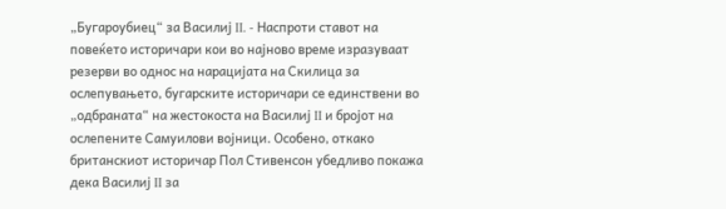„Бугароубиец“ за Василиј II. - Наспроти ставот на повеќето историчари кои во најново време изразуваат резерви во однос на нарацијата на Скилица за ослепувањето, бугарските историчари се единствени во „одбраната“ на жестокоста на Василиј II и бројот на ослепените Самуилови војници. Особено, откако британскиот историчар Пол Стивенсон убедливо покажа дека Василиј II за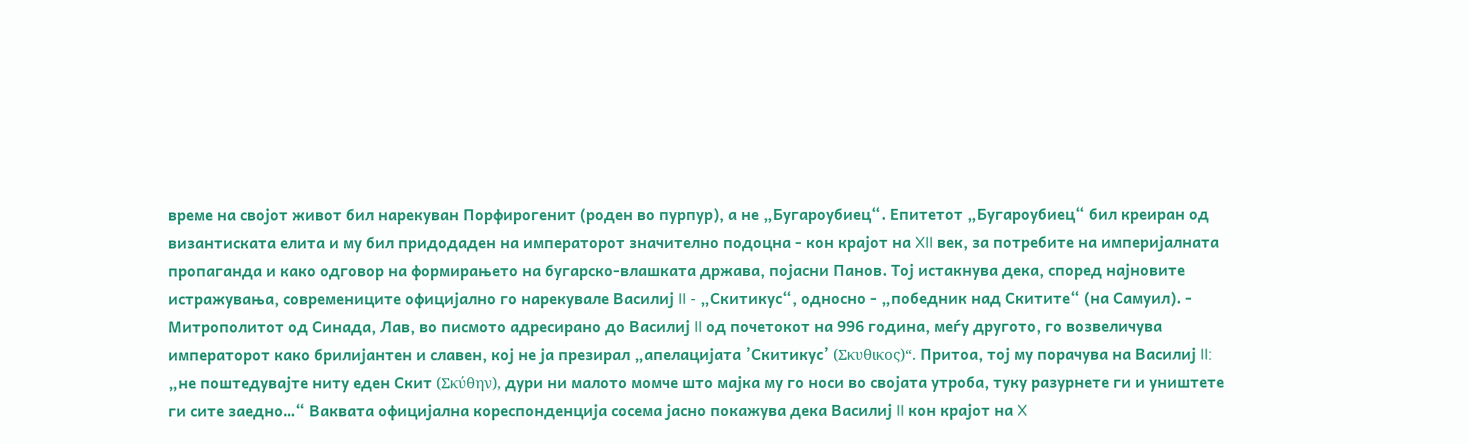време на својот живот бил нарекуван Порфирогенит (роден во пурпур), а не „Бугароубиец“. Епитетот „Бугароубиец“ бил креиран од византиската елита и му бил придодаден на императорот значително подоцна - кон крајот на XII век, за потребите на империјалната пропаганда и како одговор на формирањето на бугарско-влашката држава, појасни Панов. Тој истакнува дека, според најновите истражувања, современиците официјално го нарекувале Василиј II - „Скитикус“, односно - „победник над Скитите“ (на Самуил). - Митрополитот од Синада, Лав, во писмото адресирано до Василиј II од почетокот на 996 година, меѓу другото, го возвеличува императорот како брилијантен и славен, кој не ја презирал „апелацијата ’Скитикус’ (Σκυθικος)“. Притоа, тој му порачува на Василиј II: „не поштедувајте ниту еден Скит (Σκύθην), дури ни малото момче што мајка му го носи во својата утроба, туку разурнете ги и уништете ги сите заедно…“ Ваквата официјална кореспонденција сосема јасно покажува дека Василиј II кон крајот на X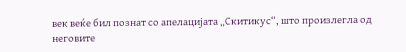век веќе бил познат со апелацијата „Скитикус“, што произлегла од неговите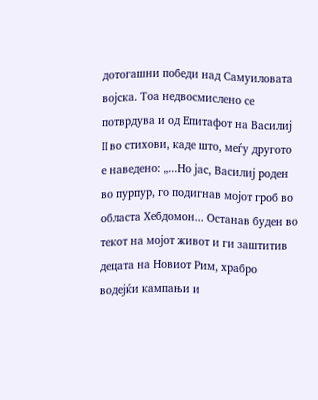дотогашни победи над Самуиловата војска. Тоа недвосмислено се потврдува и од Епитафот на Василиј II во стихови, каде што, меѓу другото е наведено: „...Но јас, Василиј роден во пурпур, го подигнав мојот гроб во областа Хебдомон... Останав буден во текот на мојот живот и ги заштитив децата на Новиот Рим, храбро водејќи кампањи и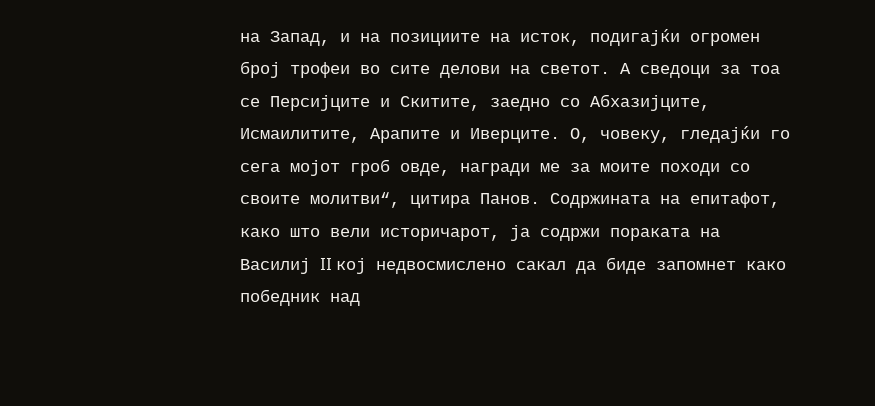на Запад, и на позициите на исток, подигајќи огромен број трофеи во сите делови на светот. А сведоци за тоа се Персијците и Скитите, заедно со Абхазијците, Исмаилитите, Арапите и Иверците. О, човеку, гледајќи го сега мојот гроб овде, награди ме за моите походи со своите молитви“, цитира Панов. Содржината на епитафот, како што вели историчарот, ја содржи пораката на Василиј II кој недвосмислено сакал да биде запомнет како победник над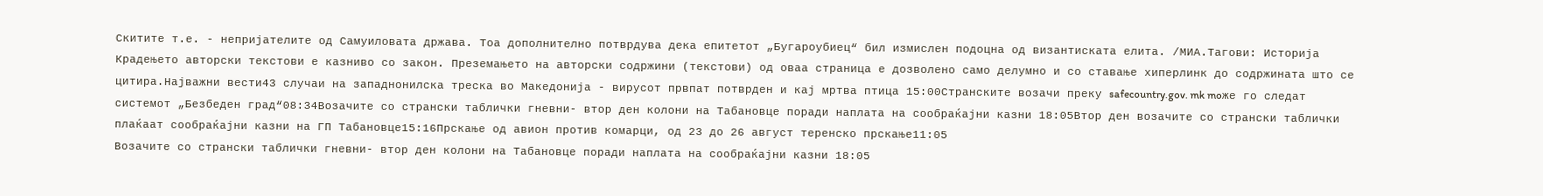Скитите т.е. - непријателите од Самуиловата држава. Тоа дополнително потврдува дека епитетот „Бугароубиец“ бил измислен подоцна од византиската елита. /МИА.Тагови: Историја Крадењето авторски текстови е казниво со закон. Преземањето на авторски содржини (текстови) од оваа страница е дозволено само делумно и со ставање хиперлинк до содржината што се цитира.Најважни вести43 случаи на западнонилска треска во Македонија - вирусот првпат потврден и кај мртва птица 15:00Странските возачи преку safecountry.gov. mk moже го следат системот „Безбеден град“08:34Возачите со странски таблички гневни- втор ден колони на Табановце поради наплата на сообраќајни казни 18:05Втор ден возачите со странски таблички плаќаат сообраќајни казни на ГП Табановце15:16Прскање од авион против комарци, од 23 до 26 август теренско прскање11:05
Возачите со странски таблички гневни- втор ден колони на Табановце поради наплата на сообраќајни казни 18:05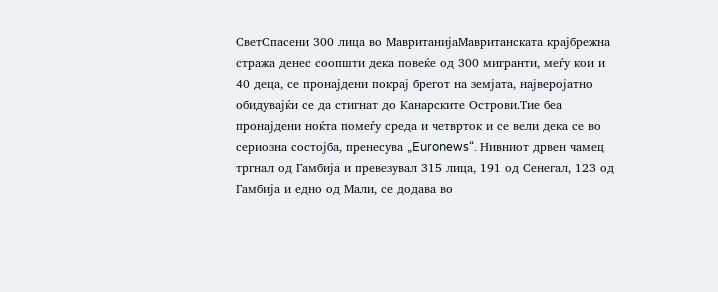СветСпасени 300 лица во МавританијаМавританската крајбрежна стража денес соопшти дека повеќе од 300 мигранти, меѓу кои и 40 деца, се пронајдени покрај брегот на земјата, најверојатно обидувајќи се да стигнат до Канарските Острови.Тие беа пронајдени ноќта помеѓу среда и четврток и се вели дека се во сериозна состојба, пренесува „Euronews“. Нивниот дрвен чамец тргнал од Гамбија и превезувал 315 лица, 191 од Сенегал, 123 од Гамбија и едно од Мали, се додава во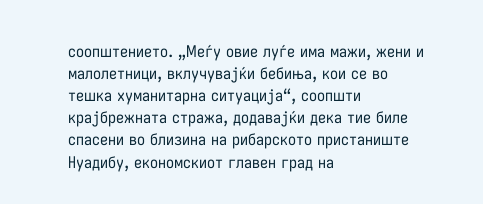соопштението. „Меѓу овие луѓе има мажи, жени и малолетници, вклучувајќи бебиња, кои се во тешка хуманитарна ситуација“, соопшти крајбрежната стража, додавајќи дека тие биле спасени во близина на рибарското пристаниште Нуадибу, економскиот главен град на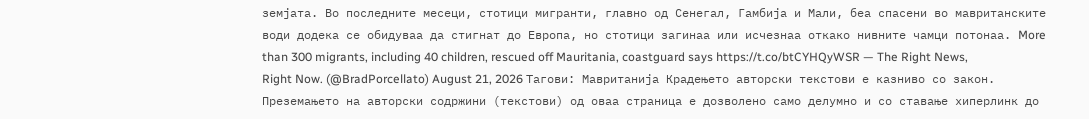земјата. Во последните месеци, стотици мигранти, главно од Сенегал, Гамбија и Мали, беа спасени во мавританските води додека се обидуваа да стигнат до Европа, но стотици загинаа или исчезнаа откако нивните чамци потонаа. More than 300 migrants, including 40 children, rescued off Mauritania, coastguard says https://t.co/btCYHQyWSR — The Right News, Right Now. (@BradPorcellato) August 21, 2026 Тагови: Мавританија Крадењето авторски текстови е казниво со закон. Преземањето на авторски содржини (текстови) од оваа страница е дозволено само делумно и со ставање хиперлинк до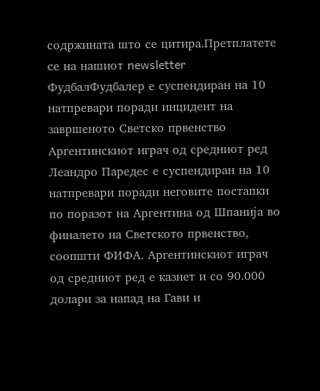содржината што се цитира.Претплатете се на нашиот newsletter
ФудбалФудбалер е суспендиран на 10 натпревари поради инцидент на завршеното Светско првенство Аргентинскиот играч од средниот ред Леандро Паредес е суспендиран на 10 натпревари поради неговите постапки по поразот на Аргентина од Шпанија во финалето на Светското првенство, соопшти ФИФА. Аргентинскиот играч од средниот ред е казнет и со 90.000 долари за напад на Гави и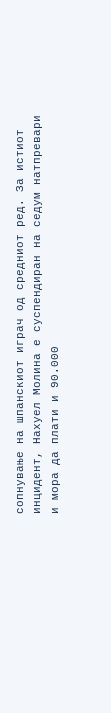сопнување на шпанскиот играч од средниот ред. За истиот инцидент, Нахуел Молина е суспендиран на седум натпревари и мора да плати и 90.000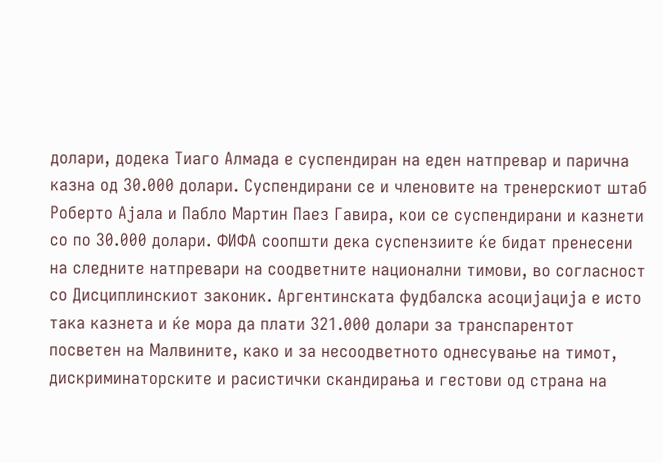долари, додека Тиаго Алмада е суспендиран на еден натпревар и парична казна од 30.000 долари. Суспендирани се и членовите на тренерскиот штаб Роберто Ајала и Пабло Мартин Паез Гавира, кои се суспендирани и казнети со по 30.000 долари. ФИФА соопшти дека суспензиите ќе бидат пренесени на следните натпревари на соодветните национални тимови, во согласност со Дисциплинскиот законик. Аргентинската фудбалска асоцијација е исто така казнета и ќе мора да плати 321.000 долари за транспарентот посветен на Малвините, како и за несоодветното однесување на тимот, дискриминаторските и расистички скандирања и гестови од страна на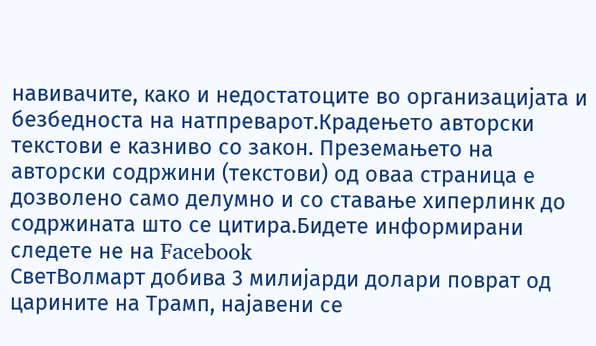навивачите, како и недостатоците во организацијата и безбедноста на натпреварот.Крадењето авторски текстови е казниво со закон. Преземањето на авторски содржини (текстови) од оваа страница е дозволено само делумно и со ставање хиперлинк до содржината што се цитира.Бидете информирани следете не на Facebook
СветВолмарт добива 3 милијарди долари поврат од царините на Трамп, најавени се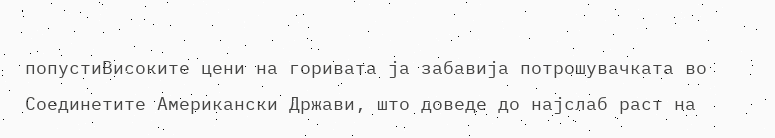попустиВисоките цени на горивата ја забавија потрошувачката во Соединетите Американски Држави, што доведе до најслаб раст на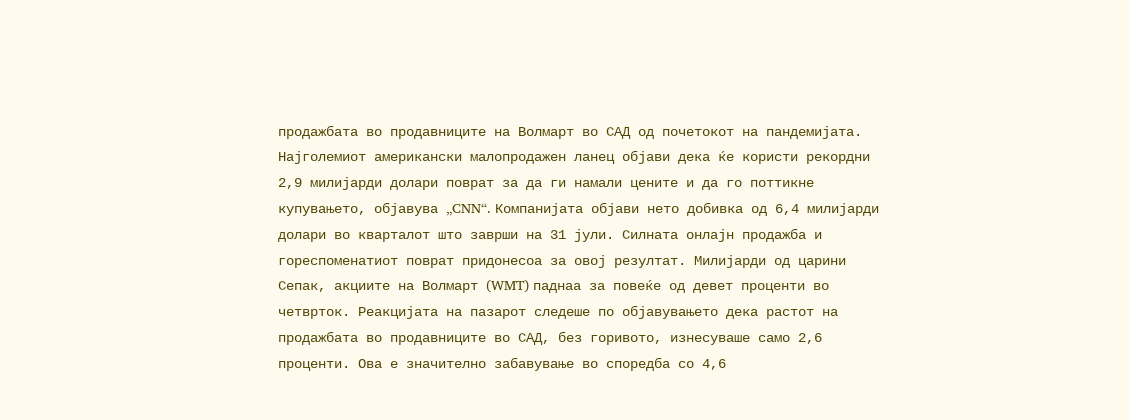продажбата во продавниците на Волмарт во САД од почетокот на пандемијата. Најголемиот американски малопродажен ланец објави дека ќе користи рекордни 2,9 милијарди долари поврат за да ги намали цените и да го поттикне купувањето, објавува „CNN“. Компанијата објави нето добивка од 6,4 милијарди долари во кварталот што заврши на 31 јули. Силната онлајн продажба и гореспоменатиот поврат придонесоа за овој резултат. Милијарди од царини Сепак, акциите на Волмарт (WMT) паднаа за повеќе од девет проценти во четврток. Реакцијата на пазарот следеше по објавувањето дека растот на продажбата во продавниците во САД, без горивото, изнесуваше само 2,6 проценти. Ова е значително забавување во споредба со 4,6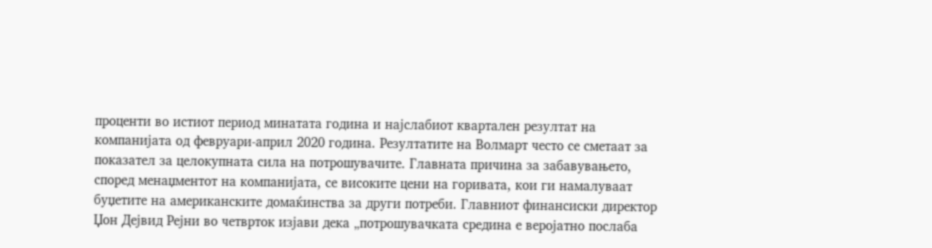проценти во истиот период минатата година и најслабиот квартален резултат на компанијата од февруари-април 2020 година. Резултатите на Волмарт често се сметаат за показател за целокупната сила на потрошувачите. Главната причина за забавувањето, според менаџментот на компанијата, се високите цени на горивата, кои ги намалуваат буџетите на американските домаќинства за други потреби. Главниот финансиски директор Џон Дејвид Рејни во четврток изјави дека „потрошувачката средина е веројатно послаба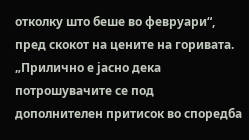отколку што беше во февруари“, пред скокот на цените на горивата. „Прилично е јасно дека потрошувачите се под дополнителен притисок во споредба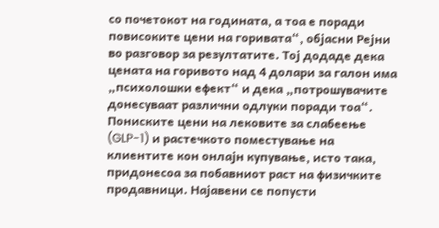со почетокот на годината, а тоа е поради повисоките цени на горивата“, објасни Рејни во разговор за резултатите. Тој додаде дека цената на горивото над 4 долари за галон има „психолошки ефект“ и дека „потрошувачите донесуваат различни одлуки поради тоа“. Пониските цени на лековите за слабеење (GLP-1) и растечкото поместување на клиентите кон онлајн купување, исто така, придонесоа за побавниот раст на физичките продавници. Најавени се попусти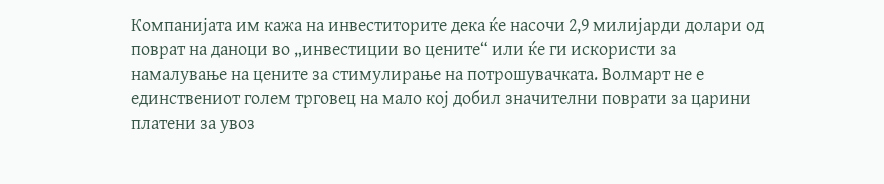Компанијата им кажа на инвеститорите дека ќе насочи 2,9 милијарди долари од поврат на даноци во „инвестиции во цените“ или ќе ги искористи за намалување на цените за стимулирање на потрошувачката. Волмарт не е единствениот голем трговец на мало кој добил значителни поврати за царини платени за увоз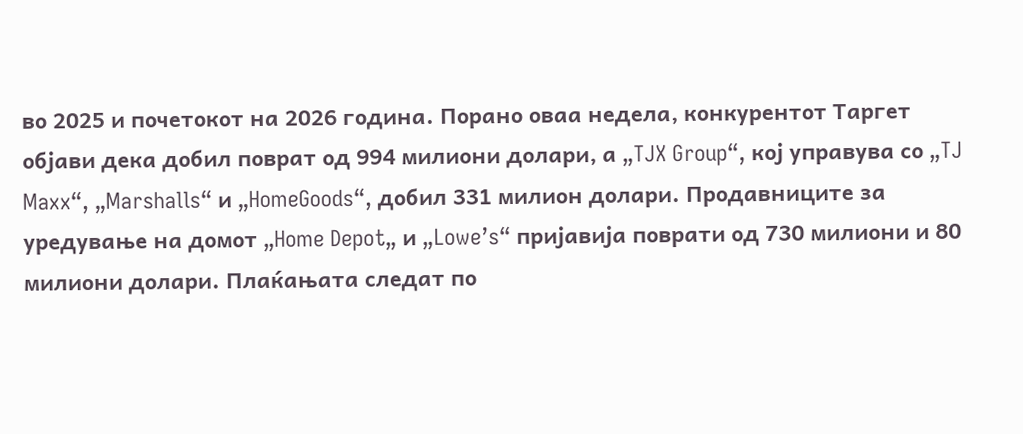во 2025 и почетокот на 2026 година. Порано оваа недела, конкурентот Таргет објави дека добил поврат од 994 милиони долари, а „TJX Group“, кој управува со „TJ Maxx“, „Marshalls“ и „HomeGoods“, добил 331 милион долари. Продавниците за уредување на домот „Home Depot„ и „Lowe’s“ пријавија поврати од 730 милиони и 80 милиони долари. Плаќањата следат по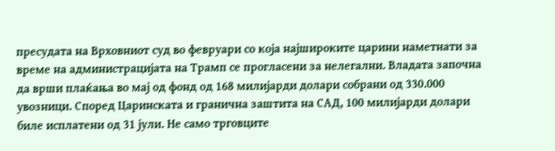пресудата на Врховниот суд во февруари со која најшироките царини наметнати за време на администрацијата на Трамп се прогласени за нелегални. Владата започна да врши плаќања во мај од фонд од 168 милијарди долари собрани од 330.000 увозници. Според Царинската и гранична заштита на САД, 100 милијарди долари биле исплатени од 31 јули. Не само трговците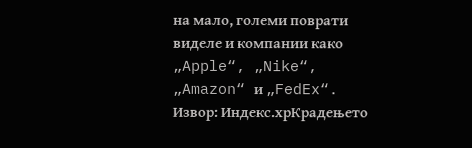на мало, големи поврати виделе и компании како „Apple“, „Nike“, „Amazon“ и „FedEx“. Извор: Индекс.хрКрадењето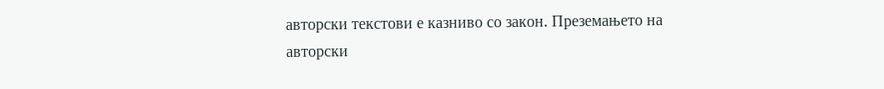авторски текстови е казниво со закон. Преземањето на авторски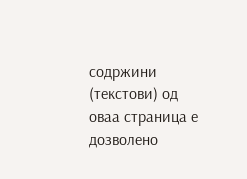содржини (текстови) од оваа страница е дозволено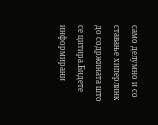само делумно и со ставање хиперлинк до содржината што се цитира.Бидете информирани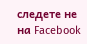следете не на Facebook